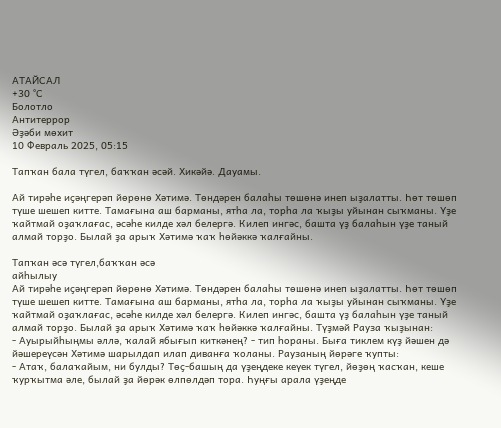АТАЙСАЛ
+30 °С
Болотло
Антитеррор
Әҙәби мѳхит
10 Февраль 2025, 05:15

Тапҡан бала түгел, баҡҡан әсәй. Хикәйә. Дауамы.

Ай тирәһе иҫәңгерәп йөрөнө Хәтимә. Төндәрен балаһы төшөнә инеп ыҙалатты. Һөт төшөп түше шешеп китте. Тамағына аш барманы, ятһа ла, торһа ла ҡыҙы уйынан сыҡманы. Үҙе ҡайтмай оҙаҡлағас, әсәһе килде хәл белергә. Килеп ингәс, башта үҙ балаһын үҙе таный алмай торҙо. Былай ҙа арыҡ Хәтимә ҡаҡ һөйәккә ҡалғайны.

Тапҡан әсә түгел,баҡҡан әсә
айһылыу
Ай тирәһе иҫәңгерәп йөрөнө Хәтимә. Төндәрен балаһы төшөнә инеп ыҙалатты. Һөт төшөп түше шешеп китте. Тамағына аш барманы, ятһа ла, торһа ла ҡыҙы уйынан сыҡманы. Үҙе ҡайтмай оҙаҡлағас, әсәһе килде хәл белергә. Килеп ингәс, башта үҙ балаһын үҙе таный алмай торҙо. Былай ҙа арыҡ Хәтимә ҡаҡ һөйәккә ҡалғайны. Түҙмәй Рауза ҡыҙынан:
- Ауырыйһыңмы әллә, ҡалай ябығып киткәнең? - тип һораны. Быға тиклем күҙ йәшен дә йәшереүсән Хәтимә шарылдап илап диванға ҡоланы. Раузаның йөрәге ҡупты:
- Атаҡ, балаҡайым, ни булды? Төҫ-башың да үҙеңдеке кеүек түгел, йөҙөң ҡасҡан, кеше ҡурҡытма әле, былай ҙа йөрәк өлпөлдәп тора. Һуңғы арала үҙеңде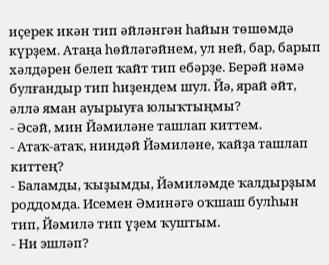иҫерек икән тип әйләнгән һайын төшөмдә күрҙем. Атаңа һөйләгәйнем, ул ней, бар, барып хәлдәрен белеп ҡайт тип ебәрҙе. Берәй нәмә булғандыр тип һиҙендем шул. Йә, ярай әйт, әллә яман ауырыуға юлыҡтыңмы?
- Әсәй, мин Йәмиләне ташлап киттем.
- Атаҡ-атаҡ, ниндәй Йәмиләне, ҡайҙа ташлап киттең?
- Баламды, ҡыҙымды, Йәмиләмде ҡалдырҙым роддомда. Исемен Әминәгә оҡшаш булһын тип, Йәмилә тип үҙем ҡуштым.
- Ни эшләп?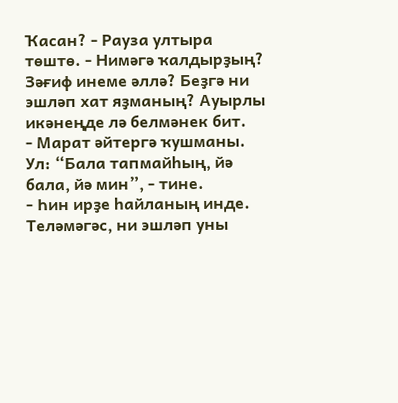Ҡасан? - Рауза ултыра төштө. - Нимәгә ҡалдырҙың? Зәғиф инеме әллә? Беҙгә ни эшләп хат яҙманың? Ауырлы икәнеңде лә белмәнек бит.
- Марат әйтергә ҡушманы. Ул: “Бала тапмайһың, йә бала, йә мин”, - тине.
- Һин ирҙе һайланың инде. Теләмәгәс, ни эшләп уны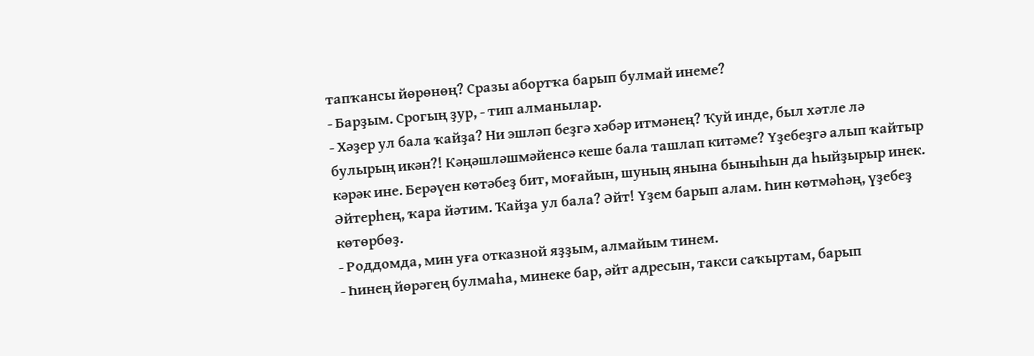тапҡансы йөрөнөң? Сразы абортҡа барып булмай инеме?
- Барҙым. Срогың ҙур, - тип алманылар.
- Хәҙер ул бала ҡайҙа? Ни эшләп беҙгә хәбәр итмәнең? Ҡуй инде, был хәтле лә булырың икән?! Кәңәшләшмәйенсә кеше бала ташлап китәме? Үҙебеҙгә алып ҡайтыр кәрәк ине. Берәүен көтәбеҙ бит, моғайын, шуның янына быныһын да һыйҙырыр инек. Әйтерһең, ҡара йәтим. Ҡайҙа ул бала? Әйт! Үҙем барып алам. Һин көтмәһәң, үҙебеҙ көтөрбөҙ.
- Роддомда, мин уға отказной яҙҙым, алмайым тинем.
- Һинең йөрәгең булмаһа, минеке бар, әйт адресын, такси саҡыртам, барып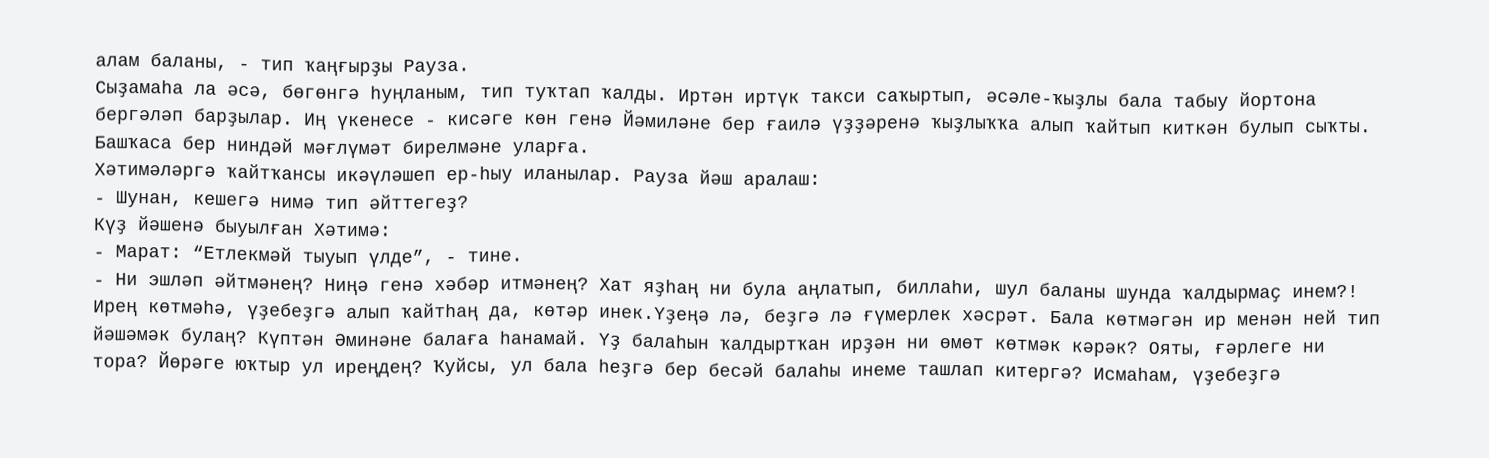алам баланы, - тип ҡаңғырҙы Рауза.
Сыҙамаһа ла әсә, бөгөнгә һуңланым, тип туҡтап ҡалды. Иртән иртүк такси саҡыртып, әсәле-ҡыҙлы бала табыу йортона бергәләп барҙылар. Иң үкенесе - кисәге көн генә Йәмиләне бер ғаилә үҙҙәренә ҡыҙлыҡҡа алып ҡайтып киткән булып сыҡты. Башҡаса бер ниндәй мәғлүмәт бирелмәне уларға.
Хәтимәләргә ҡайтҡансы икәүләшеп ер-һыу иланылар. Рауза йәш аралаш:
- Шунан, кешегә нимә тип әйттегеҙ?
Күҙ йәшенә быуылған Хәтимә:
- Марат: “Етлекмәй тыуып үлде”, - тине.
- Ни эшләп әйтмәнең? Ниңә генә хәбәр итмәнең? Хат яҙһаң ни була аңлатып, биллаһи, шул баланы шунда ҡалдырмаҫ инем?! Ирең көтмәһә, үҙебеҙгә алып ҡайтһаң да, көтәр инек.Үҙеңә лә, беҙгә лә ғүмерлек хәсрәт. Бала көтмәгән ир менән ней тип йәшәмәк булаң? Күптән Әминәне балаға һанамай. Үҙ балаһын ҡалдыртҡан ирҙән ни өмөт көтмәк кәрәк? Ояты, ғәрлеге ни тора? Йөрәге юҡтыр ул иреңдең? Ҡуйсы, ул бала һеҙгә бер бесәй балаһы инеме ташлап китергә? Исмаһам, үҙебеҙгә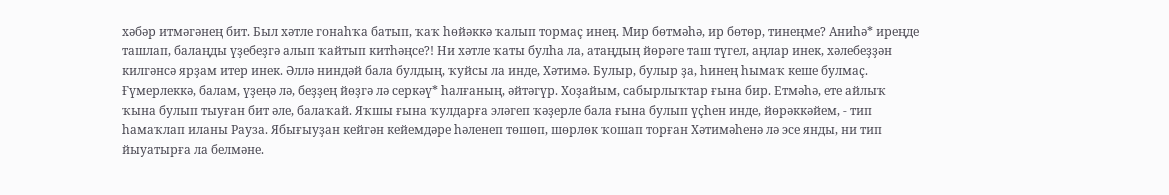хәбәр итмәгәнең бит. Был хәтле гонаһҡа батып, ҡаҡ һөйәккә ҡалып тормаҫ инең. Мир бөтмәһә, ир бөтөр, тинеңме? Аниһә* иреңде ташлап, балаңды үҙебеҙгә алып ҡайтып китһәңсе?! Ни хәтле ҡаты булһа ла, атаңдың йөрәге таш түгел, аңлар инек, хәлебеҙҙән килгәнсә ярҙам итер инек. Әллә ниндәй бала булдың, ҡуйсы ла инде, Хәтимә. Булыр, булыр ҙа, һинең һымаҡ кеше булмаҫ. Ғүмерлеккә, балам, үҙеңә лә, беҙҙең йөҙгә лә серкәү* һалғаның, әйтәгүр. Хоҙайым, сабырлыҡтар ғына бир. Етмәһә, ете айлыҡ ҡына булып тыуған бит әле, балаҡай. Яҡшы ғына ҡулдарға эләгеп ҡәҙерле бала ғына булып үҫһен инде, йөрәккәйем, - тип һамаҡлап иланы Рауза. Ябығыуҙан кейгән кейемдәре һәленеп төшөп, шөрлөк ҡошап торған Хәтимәһенә лә эсе янды, ни тип йыуатырға ла белмәне.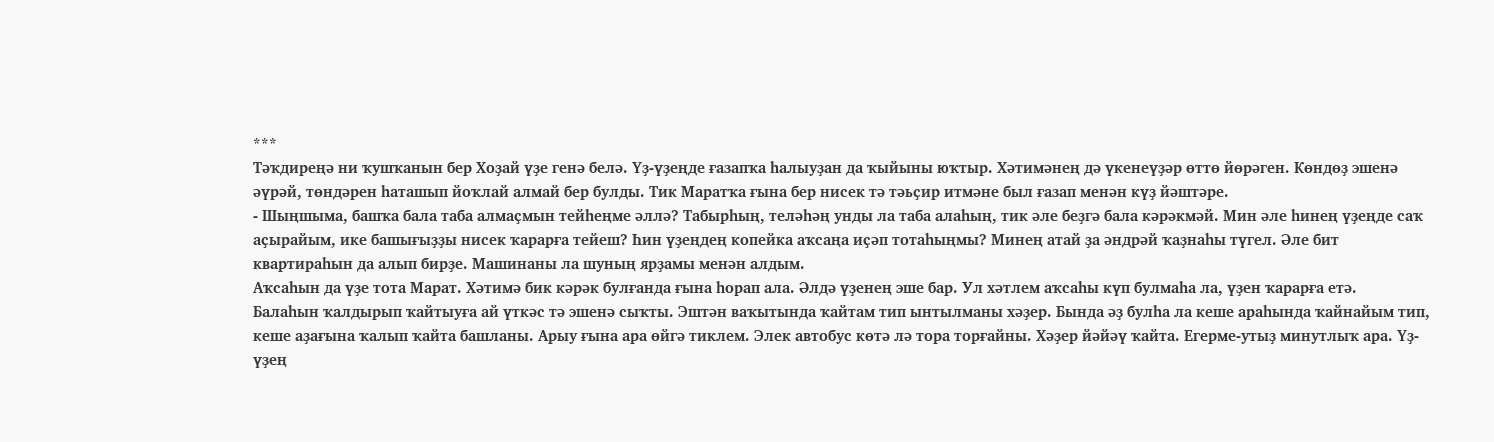***
Тәҡдиреңә ни ҡушҡанын бер Хоҙай үҙе генә белә. Үҙ-үҙеңде ғазапҡа һалыуҙан да ҡыйыны юҡтыр. Хәтимәнең дә үкенеүҙәр өттө йөрәген. Көндөҙ эшенә әүрәй, төндәрен һаташып йоҡлай алмай бер булды. Тик Маратҡа ғына бер нисек тә тәьҫир итмәне был ғазап менән күҙ йәштәре.
- Шыңшыма, башҡа бала таба алмаҫмын тейһеңме әллә? Табырһың, теләһәң унды ла таба алаһың, тик әле беҙгә бала кәрәкмәй. Мин әле һинең үҙеңде саҡ аҫырайым, ике башығыҙҙы нисек ҡарарға тейеш? Һин үҙеңдең копейка аҡсаңа иҫәп тотаһыңмы? Минең атай ҙа әндрәй ҡаҙнаһы түгел. Әле бит квартираһын да алып бирҙе. Машинаны ла шуның ярҙамы менән алдым.
Аҡсаһын да үҙе тота Марат. Хәтимә бик кәрәк булғанда ғына һорап ала. Әлдә үҙенең эше бар. Ул хәтлем аҡсаһы күп булмаһа ла, үҙен ҡарарға етә.
Балаһын ҡалдырып ҡайтыуға ай үткәс тә эшенә сыҡты. Эштән ваҡытында ҡайтам тип ынтылманы хәҙер. Бында әҙ булһа ла кеше араһында ҡайнайым тип, кеше аҙағына ҡалып ҡайта башланы. Арыу ғына ара өйгә тиклем. Элек автобус көтә лә тора торғайны. Хәҙер йәйәү ҡайта. Егерме-утыҙ минутлыҡ ара. Үҙ-үҙең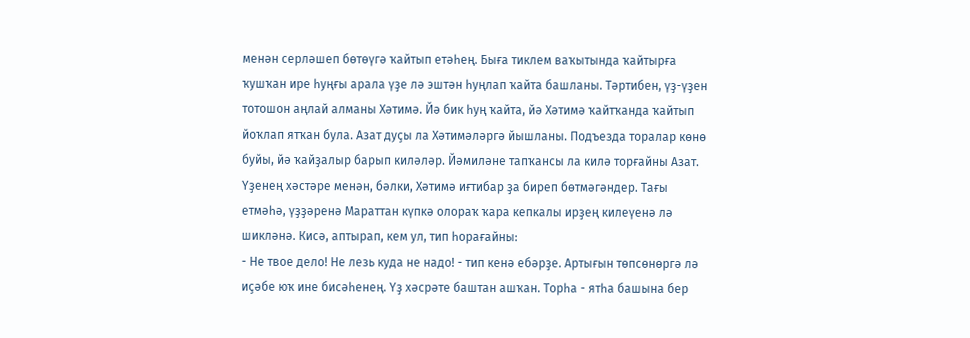менән серләшеп бөтөүгә ҡайтып етәһең. Быға тиклем ваҡытында ҡайтырға ҡушҡан ире һуңғы арала үҙе лә эштән һуңлап ҡайта башланы. Тәртибен, үҙ-үҙен тотошон аңлай алманы Хәтимә. Йә бик һуң ҡайта, йә Хәтимә ҡайтҡанда ҡайтып йоҡлап ятҡан була. Азат дуҫы ла Хәтимәләргә йышланы. Подъезда торалар көнө буйы, йә ҡайҙалыр барып киләләр. Йәмиләне тапҡансы ла килә торғайны Азат. Үҙенең хәстәре менән, бәлки, Хәтимә иғтибар ҙа биреп бөтмәгәндер. Тағы етмәһә, үҙҙәренә Мараттан күпкә олораҡ ҡара кепкалы ирҙең килеүенә лә шикләнә. Кисә, аптырап, кем ул, тип һорағайны:
- Не твое дело! Не лезь куда не надо! - тип кенә ебәрҙе. Артығын төпсөнөргә лә иҫәбе юҡ ине бисәһенең. Үҙ хәсрәте баштан ашҡан. Торһа - ятһа башына бер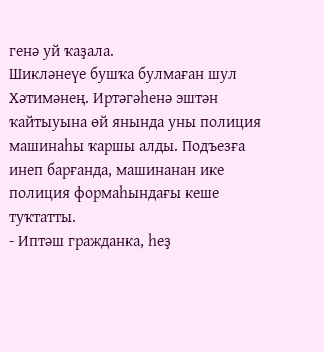генә уй ҡаҙала.
Шикләнеүе бушҡа булмаған шул Хәтимәнең. Иртәгәһенә эштән ҡайтыуына өй янында уны полиция машинаһы ҡаршы алды. Подъезға инеп барғанда, машинанан ике полиция формаһындағы кеше туҡтатты.
- Иптәш гражданка, һеҙ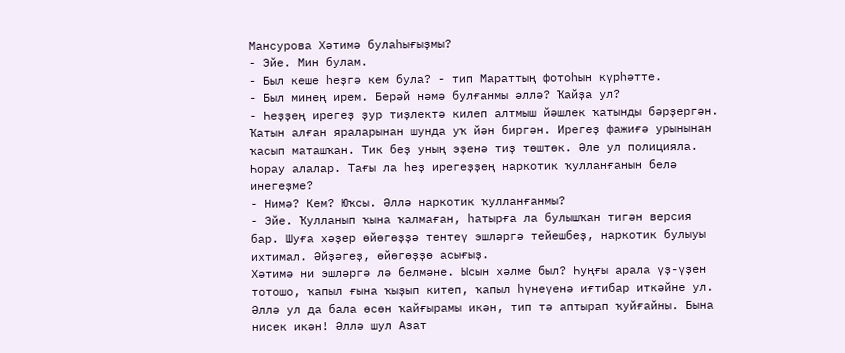Мансурова Хәтимә булаһығыҙмы?
- Эйе. Мин булам.
- Был кеше һеҙгә кем була? - тип Мараттың фотоһын күрһәтте.
- Был минең ирем. Берәй нәмә булғанмы әллә? Ҡайҙа ул?
- Һеҙҙең ирегеҙ ҙур тиҙлектә килеп алтмыш йәшлек ҡатынды бәрҙергән. Ҡатын алған яраларынан шунда уҡ йән биргән. Ирегеҙ фажиғә урынынан ҡасып маташҡан. Тик беҙ уның эҙенә тиҙ төштөк. Әле ул полицияла. Һорау алалар. Тағы ла һеҙ ирегеҙҙең наркотик ҡулланғанын белә инегеҙме?
- Нимә? Кем? Юҡсы. Әллә наркотик ҡулланғанмы?
- Эйе. Ҡулланып ҡына ҡалмаған, һатырға ла булышҡан тигән версия бар. Шуға хәҙер өйөгөҙҙә тентеү эшләргә тейешбеҙ, наркотик булыуы ихтимал. Әйҙәгеҙ, өйөгөҙҙө асығыҙ.
Хәтимә ни эшләргә лә белмәне. Ысын хәлме был? Һуңғы арала үҙ-үҙен тотошо, ҡапыл ғына ҡыҙып китеп, ҡапыл һүнеүенә иғтибар иткәйне ул. Әллә ул да бала өсөн ҡайғырамы икән, тип тә аптырап ҡуйғайны. Бына нисек икән! Әллә шул Азат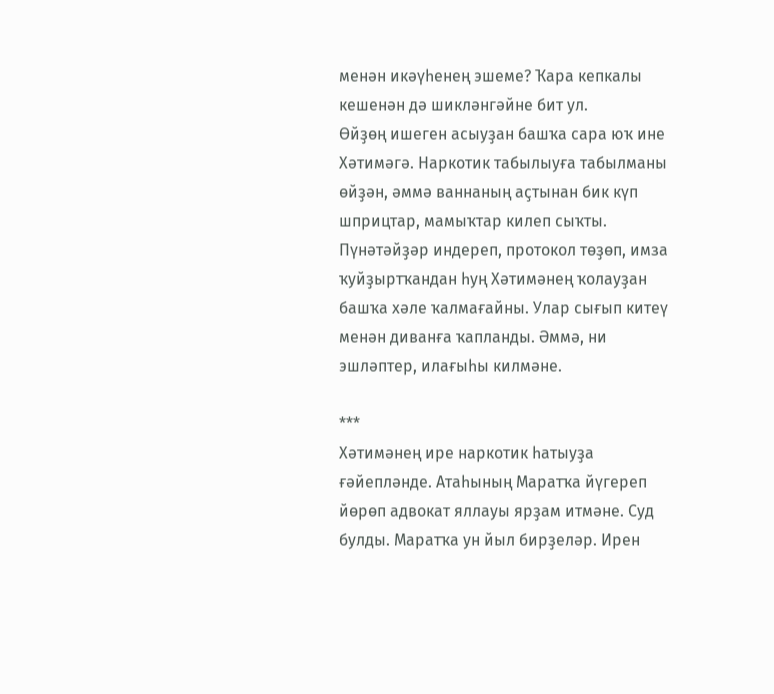менән икәүһенең эшеме? Ҡара кепкалы кешенән дә шикләнгәйне бит ул.
Өйҙөң ишеген асыуҙан башҡа сара юҡ ине Хәтимәгә. Наркотик табылыуға табылманы өйҙән, әммә ваннаның аҫтынан бик күп шприцтар, мамыҡтар килеп сыҡты. Пүнәтәйҙәр индереп, протокол төҙөп, имза ҡуйҙыртҡандан һуң Хәтимәнең ҡолауҙан башҡа хәле ҡалмағайны. Улар сығып китеү менән диванға ҡапланды. Әммә, ни эшләптер, илағыһы килмәне.

***
Хәтимәнең ире наркотик һатыуҙа ғәйепләнде. Атаһының Маратҡа йүгереп йөрөп адвокат яллауы ярҙам итмәне. Суд булды. Маратҡа ун йыл бирҙеләр. Ирен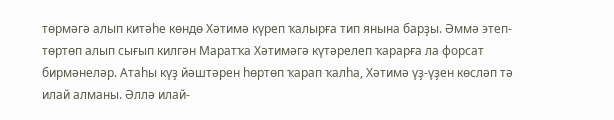төрмәгә алып китәһе көндө Хәтимә күреп ҡалырға тип янына барҙы. Әммә этеп-төртөп алып сығып килгән Маратҡа Хәтимәгә күтәрелеп ҡарарға ла форсат бирмәнеләр. Атаһы күҙ йәштәрен һөртөп ҡарап ҡалһа, Хәтимә үҙ-үҙен көсләп тә илай алманы. Әллә илай-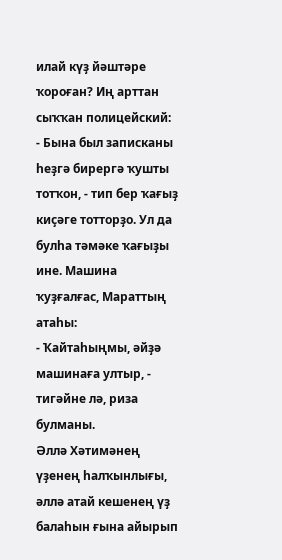илай күҙ йәштәре ҡороған? Иң арттан сыҡҡан полицейский:
- Бына был записканы һеҙгә бирергә ҡушты тотҡон, - тип бер ҡағыҙ киҫәге тотторҙо. Ул да булһа тәмәке ҡағыҙы ине. Машина ҡуҙғалғас, Мараттың атаһы:
- Ҡайтаһыңмы, әйҙә машинаға ултыр, - тигәйне лә, риза булманы.
Әллә Хәтимәнең үҙенең һалҡынлығы, әллә атай кешенең үҙ балаһын ғына айырып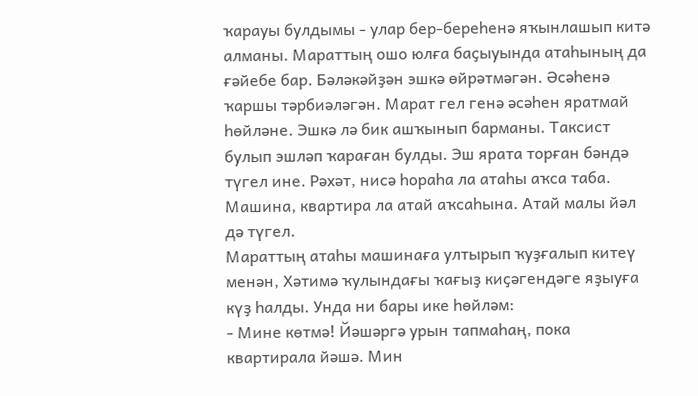ҡарауы булдымы - улар бер-береһенә яҡынлашып китә алманы. Мараттың ошо юлға баҫыуында атаһының да ғәйебе бар. Бәләкәйҙән эшкә өйрәтмәгән. Әсәһенә ҡаршы тәрбиәләгән. Марат гел генә әсәһен яратмай һөйләне. Эшкә лә бик ашҡынып барманы. Таксист булып эшләп ҡараған булды. Эш ярата торған бәндә түгел ине. Рәхәт, нисә һораһа ла атаһы аҡса таба. Машина, квартира ла атай аҡсаһына. Атай малы йәл дә түгел.
Мараттың атаһы машинаға ултырып ҡуҙғалып китеү менән, Хәтимә ҡулындағы ҡағыҙ киҫәгендәге яҙыуға күҙ һалды. Унда ни бары ике һөйләм:
- Мине көтмә! Йәшәргә урын тапмаһаң, пока квартирала йәшә. Мин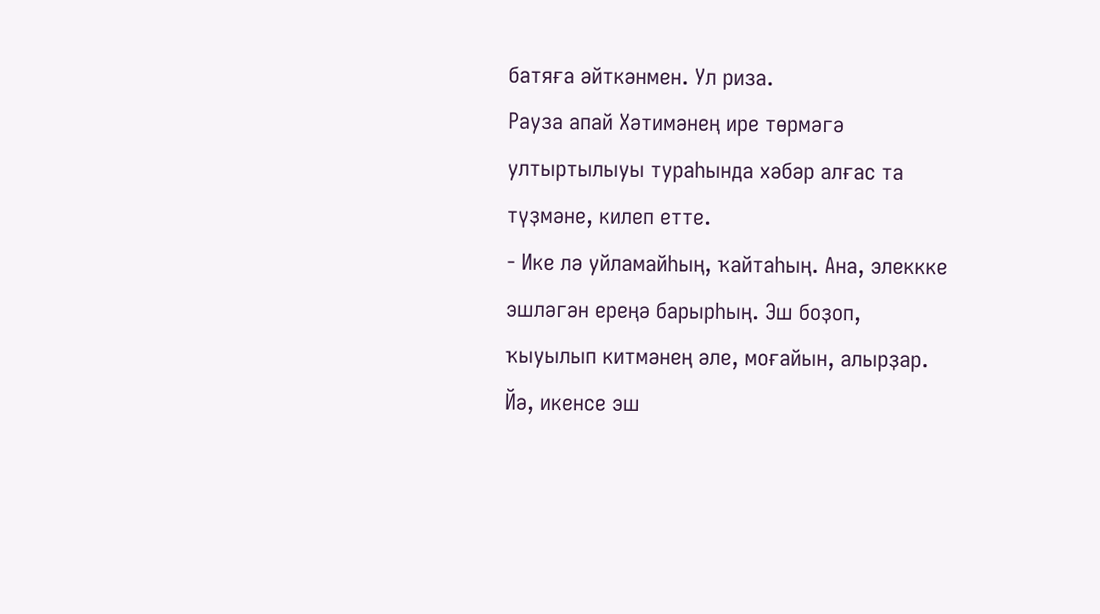батяға әйткәнмен. Ул риза.
Рауза апай Хәтимәнең ире төрмәгә ултыртылыуы тураһында хәбәр алғас та түҙмәне, килеп етте.
- Ике лә уйламайһың, ҡайтаһың. Ана, элеккке эшләгән ереңә барырһың. Эш боҙоп, ҡыуылып китмәнең әле, моғайын, алырҙар. Йә, икенсе эш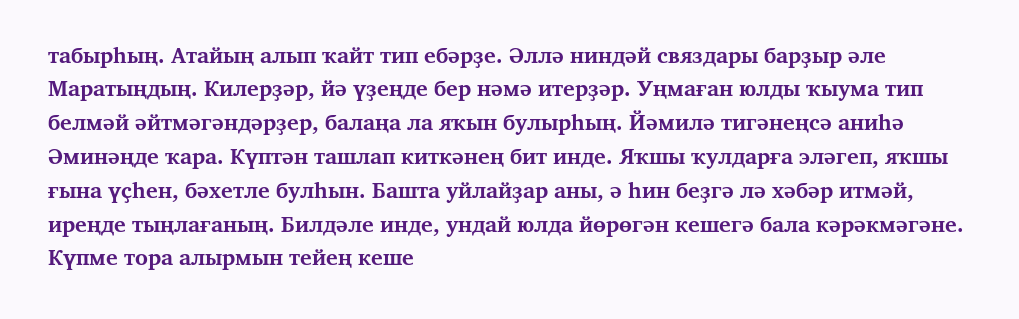табырһың. Атайың алып ҡайт тип ебәрҙе. Әллә ниндәй связдары барҙыр әле Маратыңдың. Килерҙәр, йә үҙеңде бер нәмә итерҙәр. Уңмаған юлды ҡыума тип белмәй әйтмәгәндәрҙер, балаңа ла яҡын булырһың. Йәмилә тигәнеңсә аниһә Әминәңде ҡара. Күптән ташлап киткәнең бит инде. Яҡшы ҡулдарға эләгеп, яҡшы ғына үҫһен, бәхетле булһын. Башта уйлайҙар аны, ә һин беҙгә лә хәбәр итмәй, иреңде тыңлағаның. Билдәле инде, ундай юлда йөрөгән кешегә бала кәрәкмәгәне. Күпме тора алырмын тейең кеше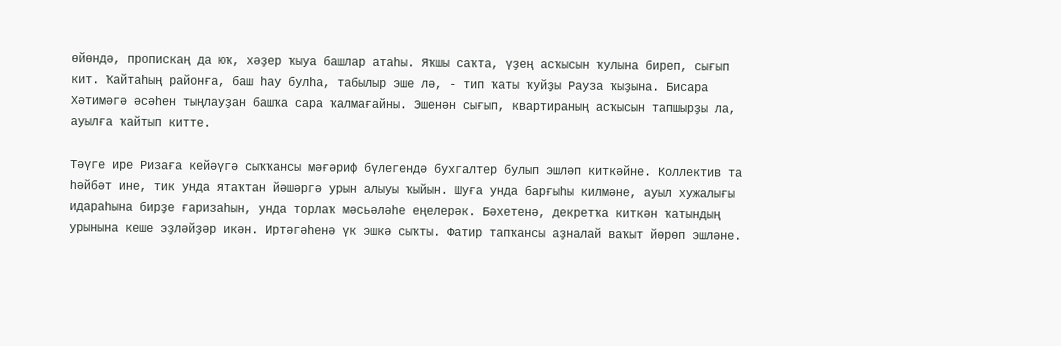өйөндә, пропискаң да юҡ, хәҙер ҡыуа башлар атаһы. Яҡшы саҡта, үҙең асҡысын ҡулына биреп, сығып кит. Ҡайтаһың районға, баш һау булһа, табылыр эше лә, - тип ҡаты ҡуйҙы Рауза ҡыҙына. Бисара Хәтимәгә әсәһен тыңлауҙан башҡа сара ҡалмағайны. Эшенән сығып, квартираның асҡысын тапшырҙы ла, ауылға ҡайтып китте.

Тәүге ире Ризаға кейәүгә сыҡҡансы мәғәриф бүлегендә бухгалтер булып эшләп киткәйне. Коллектив та һәйбәт ине, тик унда ятаҡтан йәшәргә урын алыуы ҡыйын. Шуға унда барғыһы килмәне, ауыл хужалығы идараһына бирҙе ғаризаһын, унда торлаҡ мәсьәләһе еңелерәк. Бәхетенә, декретҡа киткән ҡатындың урынына кеше эҙләйҙәр икән. Иртәгәһенә үк эшкә сыҡты. Фатир тапҡансы аҙналай ваҡыт йөрөп эшләне.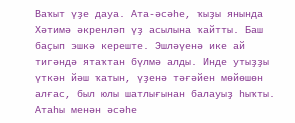Ваҡыт үҙе дауа. Ата-әсәһе, ҡыҙы янында Хәтимә әкренләп үҙ асылына ҡайтты. Баш баҫып эшкә кереште. Эшләүенә ике ай тигәндә ятаҡтан бүлмә алды. Инде утыҙҙы үткән йәш ҡатын, үҙенә тәғәйен мөйөшөн алғас, был юлы шатлығынан балауыҙ һыҡты. Атаһы менән әсәһе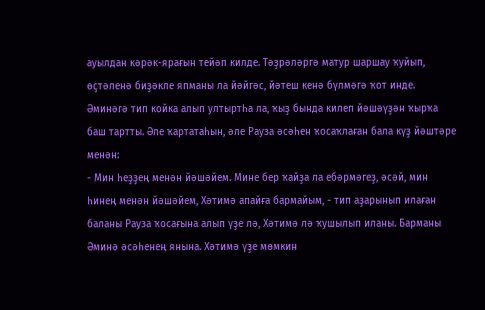ауылдан кәрәк-ярағын тейәп килде. Тәҙрәләргә матур шаршау ҡуйып, өҫтәленә биҙәкле япманы ла йәйгәс, йәтеш кенә бүлмәгә ҡот инде. Әминәгә тип койка алып ултыртһа ла, ҡыҙ бында килеп йәшәүҙән ҡырҡа баш тартты. Әле ҡартатаһын, әле Рауза әсәһен ҡосаҡлаған бала күҙ йәштәре менән:
- Мин һеҙҙең менән йәшәйем. Мине бер ҡайҙа ла ебәрмәгеҙ, әсәй, мин һинең менән йәшәйем, Хәтимә апайға бармайым, - тип аҙарынып илаған баланы Рауза ҡосағына алып үҙе лә, Хәтимә лә ҡушылып иланы. Барманы Әминә әсәһенең янына. Хәтимә үҙе мөмкин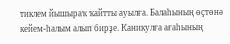тиклем йышыраҡ ҡайтты ауылға. Балаһының өҫтөнә кейем-һалым алып бирҙе. Каникулға ағаһының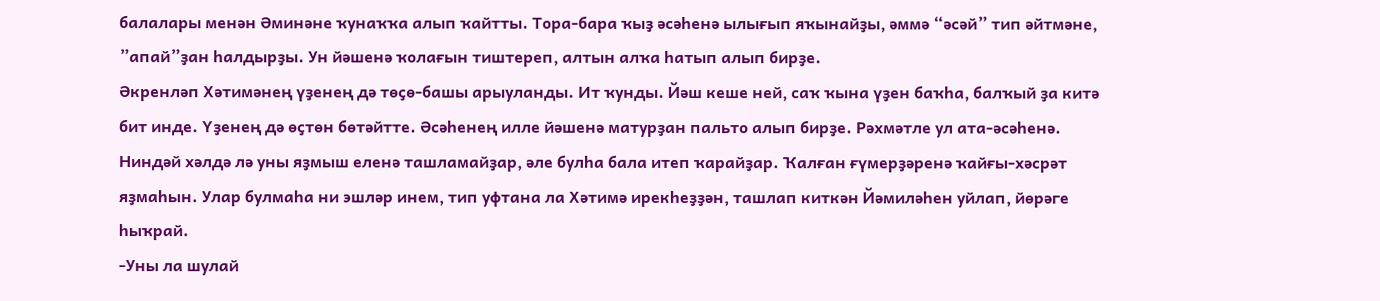балалары менән Әминәне ҡунаҡҡа алып ҡайтты. Тора-бара ҡыҙ әсәһенә ылығып яҡынайҙы, әммә “әсәй” тип әйтмәне, ”апай”ҙан һалдырҙы. Ун йәшенә ҡолағын тиштереп, алтын алҡа һатып алып бирҙе.
Әкренләп Хәтимәнең үҙенең дә төҫө-башы арыуланды. Ит ҡунды. Йәш кеше ней, саҡ ҡына үҙен баҡһа, балҡый ҙа китә бит инде. Үҙенең дә өҫтөн бөтәйтте. Әсәһенең илле йәшенә матурҙан пальто алып бирҙе. Рәхмәтле ул ата-әсәһенә. Ниндәй хәлдә лә уны яҙмыш еленә ташламайҙар, әле булһа бала итеп ҡарайҙар. Ҡалған ғүмерҙәренә ҡайғы-хәсрәт яҙмаһын. Улар булмаһа ни эшләр инем, тип уфтана ла Хәтимә ирекһеҙҙән, ташлап киткән Йәмиләһен уйлап, йөрәге һыҡрай.
-Уны ла шулай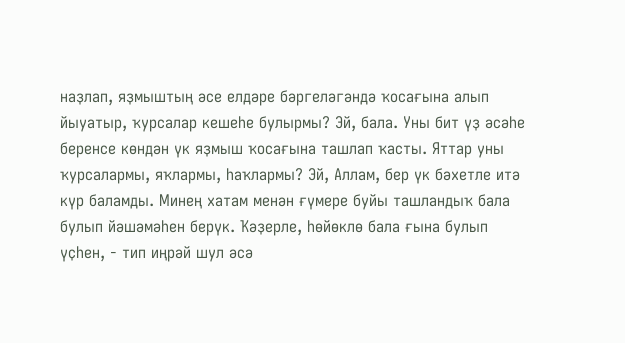наҙлап, яҙмыштың әсе елдәре бәргеләгәндә ҡосағына алып йыуатыр, ҡурсалар кешеһе булырмы? Эй, бала. Уны бит үҙ әсәһе беренсе көндән үк яҙмыш ҡосағына ташлап ҡасты. Яттар уны ҡурсалармы, яҡлармы, һаҡлармы? Эй, Аллам, бер үк бәхетле итә күр баламды. Минең хатам менән ғүмере буйы ташландыҡ бала булып йәшәмәһен берүк. Ҡәҙерле, һөйөклө бала ғына булып үҫһен, - тип иңрәй шул әсә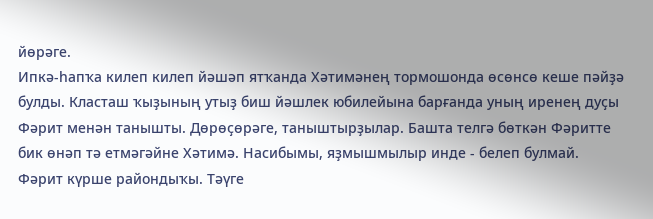йөрәге.
Ипкә-һапҡа килеп килеп йәшәп ятҡанда Хәтимәнең тормошонда өсөнсө кеше пәйҙә булды. Класташ ҡыҙының утыҙ биш йәшлек юбилейына барғанда уның иренең дуҫы Фәрит менән танышты. Дөрөҫөрәге, таныштырҙылар. Башта телгә бөткән Фәритте бик өнәп тә етмәгәйне Хәтимә. Насибымы, яҙмышмылыр инде - белеп булмай.
Фәрит күрше райондыҡы. Тәүге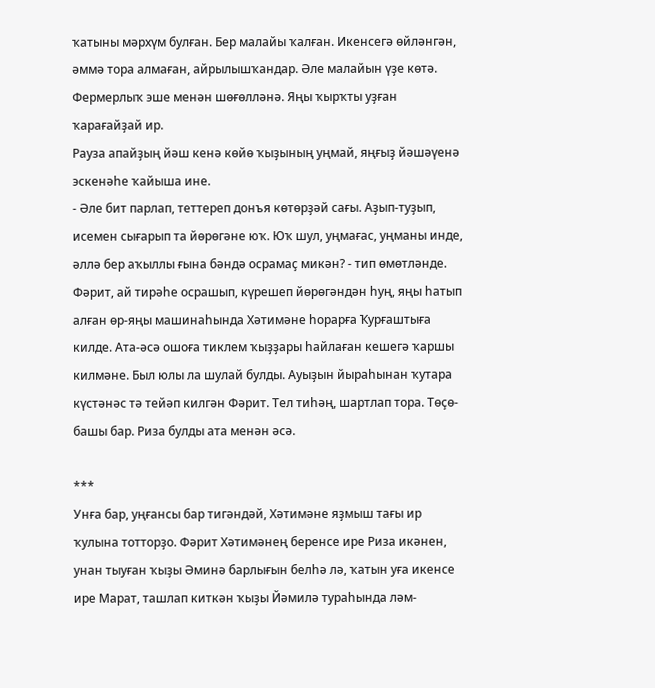ҡатыны мәрхүм булған. Бер малайы ҡалған. Икенсегә өйләнгән, әммә тора алмаған, айрылышҡандар. Әле малайын үҙе көтә. Фермерлыҡ эше менән шөғөлләнә. Яңы ҡырҡты уҙған ҡарағайҙай ир.
Рауза апайҙың йәш кенә көйө ҡыҙының уңмай, яңғыҙ йәшәүенә эскенәһе ҡайыша ине.
- Әле бит парлап, теттереп донъя көтөрҙәй сағы. Аҙып-туҙып, исемен сығарып та йөрөгәне юҡ. Юҡ шул, уңмағас, уңманы инде, әллә бер аҡыллы ғына бәндә осрамаҫ микән? - тип өмөтләнде.
Фәрит, ай тирәһе осрашып, күрешеп йөрөгәндән һуң, яңы һатып алған өр-яңы машинаһында Хәтимәне һорарға Ҡурғаштыға килде. Ата-әсә ошоға тиклем ҡыҙҙары һайлаған кешегә ҡаршы килмәне. Был юлы ла шулай булды. Ауыҙын йыраһынан ҡутара күстәнәс тә тейәп килгән Фәрит. Тел тиһәң, шартлап тора. Төҫө-башы бар. Риза булды ата менән әсә.

***
Унға бар, уңғансы бар тигәндәй, Хәтимәне яҙмыш тағы ир ҡулына тотторҙо. Фәрит Хәтимәнең беренсе ире Риза икәнен, унан тыуған ҡыҙы Әминә барлығын белһә лә, ҡатын уға икенсе ире Марат, ташлап киткән ҡыҙы Йәмилә тураһында ләм-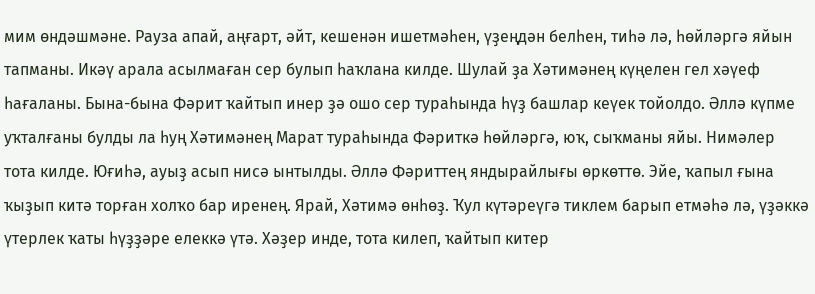мим өндәшмәне. Рауза апай, аңғарт, әйт, кешенән ишетмәһен, үҙеңдән белһен, тиһә лә, һөйләргә яйын тапманы. Икәү арала асылмаған сер булып һаҡлана килде. Шулай ҙа Хәтимәнең күңелен гел хәүеф һағаланы. Бына-бына Фәрит ҡайтып инер ҙә ошо сер тураһында һүҙ башлар кеүек тойолдо. Әллә күпме уҡталғаны булды ла һуң Хәтимәнең Марат тураһында Фәриткә һөйләргә, юҡ, сыҡманы яйы. Нимәлер тота килде. Юғиһә, ауыҙ асып нисә ынтылды. Әллә Фәриттең яндырайлығы өркөттө. Эйе, ҡапыл ғына ҡыҙып китә торған холҡо бар иренең. Ярай, Хәтимә өнһөҙ. Ҡул күтәреүгә тиклем барып етмәһә лә, үҙәккә үтерлек ҡаты һүҙҙәре елеккә үтә. Хәҙер инде, тота килеп, ҡайтып китер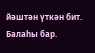йәштән үткән бит. Балаһы бар.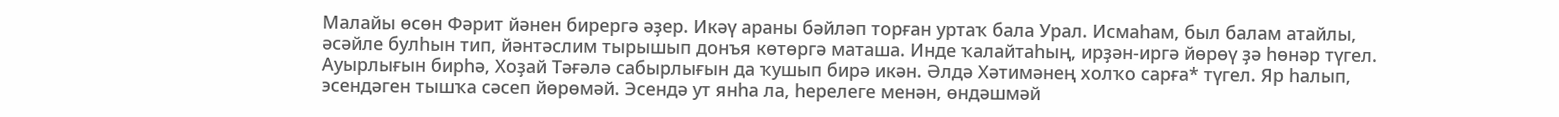Малайы өсөн Фәрит йәнен бирергә әҙер. Икәү араны бәйләп торған уртаҡ бала Урал. Исмаһам, был балам атайлы, әсәйле булһын тип, йәнтәслим тырышып донъя көтөргә маташа. Инде ҡалайтаһың, ирҙән-иргә йөрөү ҙә һөнәр түгел. Ауырлығын бирһә, Хоҙай Тәғәлә сабырлығын да ҡушып бирә икән. Әлдә Хәтимәнең холҡо сарға* түгел. Яр һалып, эсендәген тышҡа сәсеп йөрөмәй. Эсендә ут янһа ла, һерелеге менән, өндәшмәй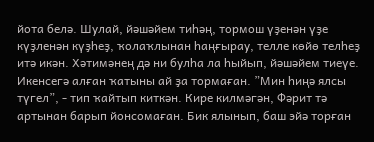йота белә. Шулай, йәшәйем тиһәң, тормош үҙенән үҙе күҙленән күҙһеҙ, ҡолаҡлынан һаңғырау, телле көйө телһеҙ итә икән. Хәтимәнең дә ни булһа ла һыйып, йәшәйем тиеүе. Икенсегә алған ҡатыны ай ҙа тормаған. ”Мин һиңә ялсы түгел”, - тип ҡайтып киткән. Кире килмәгән, Фәрит тә артынан барып йонсомаған. Бик ялынып, баш эйә торған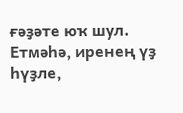ғәҙәте юҡ шул.
Етмәһә, иренең үҙ һүҙле,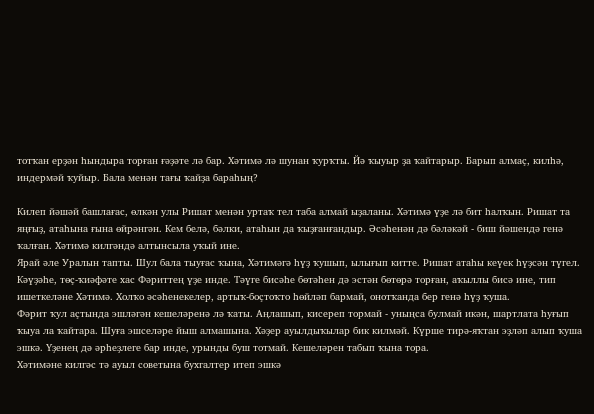тотҡан ерҙән һындыра торған ғәҙәте лә бар. Хәтимә лә шунан ҡурҡты. Йә ҡыуыр ҙа ҡайтарыр. Барып алмаҫ, килһә, индермәй ҡуйыр. Бала менән тағы ҡайҙа бараһың?

Килеп йәшәй башлағас, өлкән улы Ришат менән уртаҡ тел таба алмай ыҙаланы. Хәтимә үҙе лә бит һалҡын. Ришат та яңғыҙ, атаһына ғына өйрәнгән. Кем белә, бәлки, атаһын да ҡыҙғанғандыр. Әсәһенән дә бәләкәй - биш йәшендә генә ҡалған. Хәтимә килгәндә алтынсыла уҡый ине.
Ярай әле Уралын тапты. Шул бала тыуғас ҡына, Хәтимәгә һүҙ ҡушып, ылығып китте. Ришат атаһы кеүек һүҙсән түгел. Кәүҙәһе, төҫ-ҡиәфәте хас Фәриттең үҙе инде. Тәүге бисәһе бөтәһен дә эстән бөтөрә торған, аҡыллы бисә ине, тип ишеткеләне Хәтимә. Холҡо әсәһенекелер, артыҡ-боҫтоҡто һөйләп бармай, онотҡанда бер генә һүҙ ҡуша.
Фәрит ҡул аҫтында эшләгән кешеләренә лә ҡаты. Аңлашып, кисереп тормай - уныңса булмай икән, шартлата һуғып ҡыуа ла ҡайтара. Шуға эшселәре йыш алмашына. Хәҙер ауылдыҡылар бик килмәй. Күрше тирә-яҡтан эҙләп алып ҡуша эшкә. Үҙенең дә әрһеҙлеге бар инде, урынды буш тотмай. Кешеләрен табып ҡына тора.
Хәтимәне килгәс тә ауыл советына бухгалтер итеп эшкә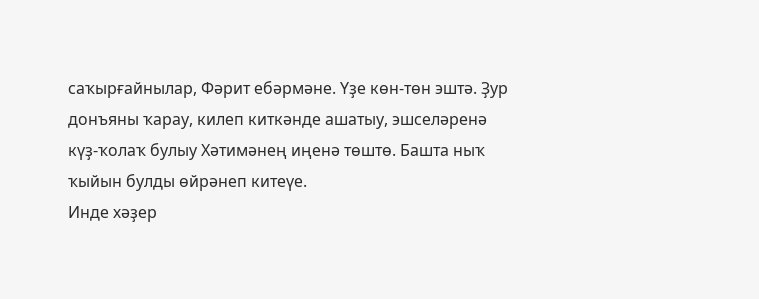саҡырғайнылар, Фәрит ебәрмәне. Үҙе көн-төн эштә. Ҙур донъяны ҡарау, килеп киткәнде ашатыу, эшселәренә күҙ-ҡолаҡ булыу Хәтимәнең иңенә төштө. Башта ныҡ ҡыйын булды өйрәнеп китеүе.
Инде хәҙер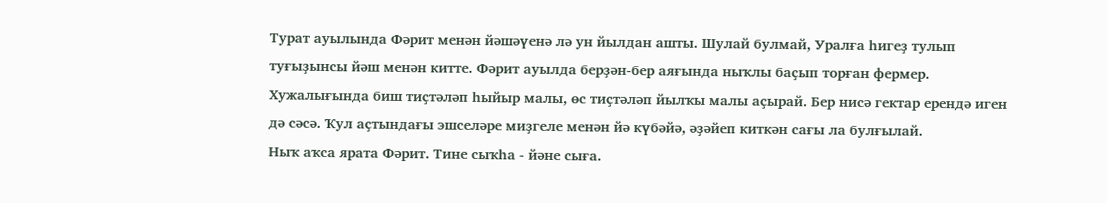Турат ауылында Фәрит менән йәшәүенә лә ун йылдан ашты. Шулай булмай, Уралға һигеҙ тулып туғыҙынсы йәш менән китте. Фәрит ауылда берҙән-бер аяғында ныҡлы баҫып торған фермер. Хужалығында биш тиҫтәләп һыйыр малы, өс тиҫтәләп йылҡы малы аҫырай. Бер нисә гектар ерендә иген дә сәсә. Ҡул аҫтындағы эшселәре миҙгеле менән йә күбәйә, әҙәйеп киткән сағы ла булғылай.
Ныҡ аҡса ярата Фәрит. Тине сыҡһа - йәне сыға.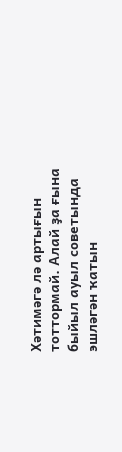Хәтимәгә лә артығын тоттормай. Алай ҙа ғына быйыл ауыл советында эшләгән ҡатын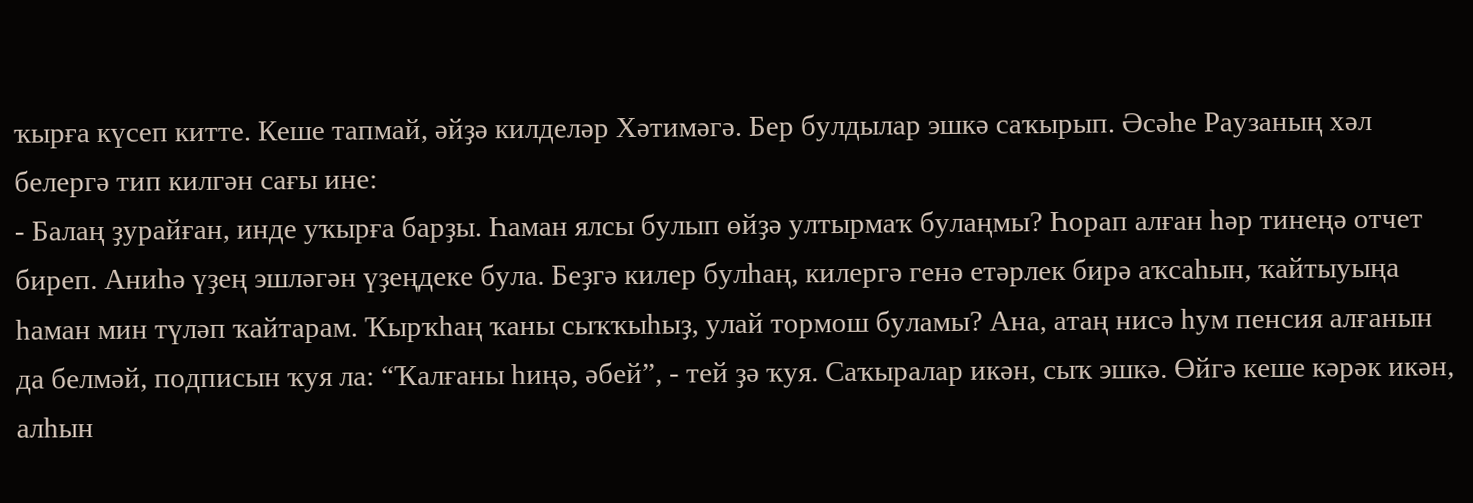ҡырға күсеп китте. Кеше тапмай, әйҙә килделәр Хәтимәгә. Бер булдылар эшкә саҡырып. Әсәһе Раузаның хәл белергә тип килгән сағы ине:
- Балаң ҙурайған, инде уҡырға барҙы. Һаман ялсы булып өйҙә ултырмаҡ булаңмы? Һорап алған һәр тинеңә отчет биреп. Аниһә үҙең эшләгән үҙеңдеке була. Беҙгә килер булһаң, килергә генә етәрлек бирә аҡсаһын, ҡайтыуыңа һаман мин түләп ҡайтарам. Ҡырҡһаң ҡаны сыҡҡыһыҙ, улай тормош буламы? Ана, атаң нисә һум пенсия алғанын да белмәй, подписын ҡуя ла: “Ҡалғаны һиңә, әбей”, - тей ҙә ҡуя. Саҡыралар икән, сыҡ эшкә. Өйгә кеше кәрәк икән, алһын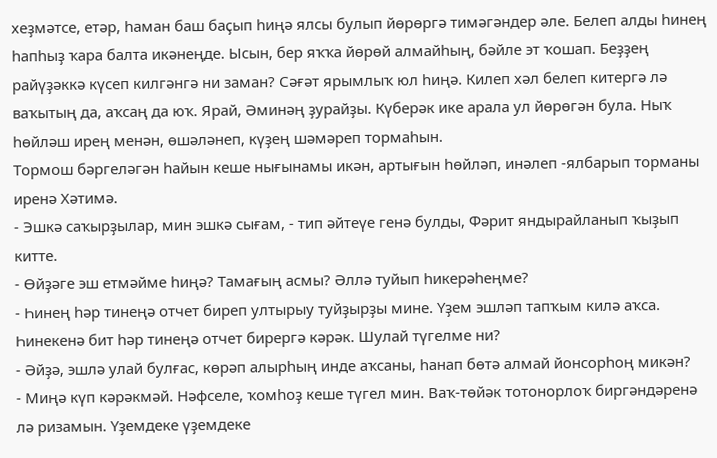хеҙмәтсе, етәр, һаман баш баҫып һиңә ялсы булып йөрөргә тимәгәндер әле. Белеп алды һинең һапһыҙ ҡара балта икәнеңде. Ысын, бер яҡҡа йөрөй алмайһың, бәйле эт ҡошап. Беҙҙең райүҙәккә күсеп килгәнгә ни заман? Сәғәт ярымлыҡ юл һиңә. Килеп хәл белеп китергә лә ваҡытың да, аҡсаң да юҡ. Ярай, Әминәң ҙурайҙы. Күберәк ике арала ул йөрөгән була. Ныҡ һөйләш ирең менән, өшәләнеп, күҙең шәмәреп тормаһын.
Тормош бәргеләгән һайын кеше нығынамы икән, артығын һөйләп, инәлеп -ялбарып торманы иренә Хәтимә.
- Эшкә саҡырҙылар, мин эшкә сығам, - тип әйтеүе генә булды, Фәрит яндырайланып ҡыҙып китте.
- Өйҙәге эш етмәйме һиңә? Тамағың асмы? Әллә туйып һикерәһеңме?
- Һинең һәр тинеңә отчет биреп ултырыу туйҙырҙы мине. Үҙем эшләп тапҡым килә аҡса. Һинекенә бит һәр тинеңә отчет бирергә кәрәк. Шулай түгелме ни?
- Әйҙә, эшлә улай булғас, көрәп алырһың инде аҡсаны, һанап бөтә алмай йонсорһоң микән?
- Миңә күп кәрәкмәй. Нәфселе, ҡомһоҙ кеше түгел мин. Ваҡ-төйәк тотонорлоҡ биргәндәренә лә ризамын. Үҙемдеке үҙемдеке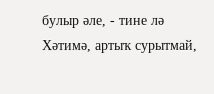булыр әле, - тине лә Хәтимә, артыҡ сурытмай,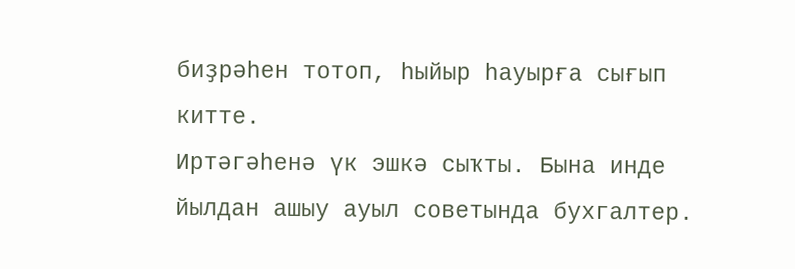биҙрәһен тотоп, һыйыр һауырға сығып китте.
Иртәгәһенә үк эшкә сыҡты. Бына инде йылдан ашыу ауыл советында бухгалтер.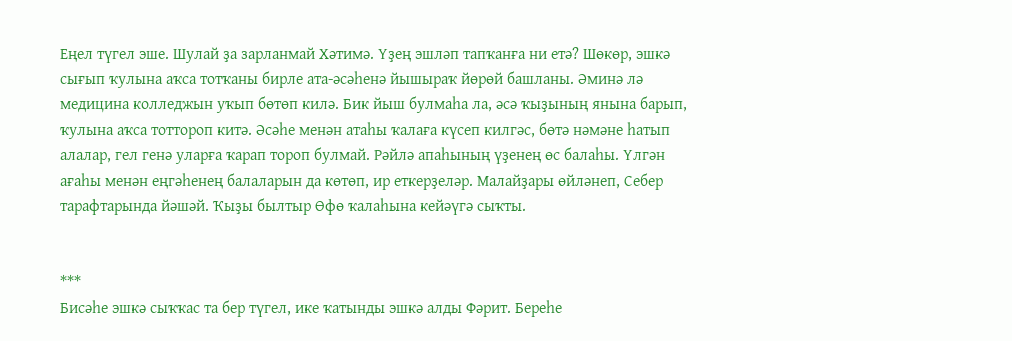Еңел түгел эше. Шулай ҙа зарланмай Хәтимә. Үҙең эшләп тапҡанға ни етә? Шөкөр, эшкә сығып ҡулына аҡса тотҡаны бирле ата-әсәһенә йышыраҡ йөрөй башланы. Әминә лә медицина колледжын уҡып бөтөп килә. Бик йыш булмаһа ла, әсә ҡыҙының янына барып, ҡулына аҡса тоттороп китә. Әсәһе менән атаһы ҡалаға күсеп килгәс, бөтә нәмәне һатып алалар, гел генә уларға ҡарап тороп булмай. Рәйлә апаһының үҙенең өс балаһы. Үлгән ағаһы менән еңгәһенең балаларын да көтөп, ир еткерҙеләр. Малайҙары өйләнеп, Себер тарафтарында йәшәй. Ҡыҙы былтыр Өфө ҡалаһына кейәүгә сыҡты.


***
Бисәһе эшкә сыҡҡас та бер түгел, ике ҡатынды эшкә алды Фәрит. Береһе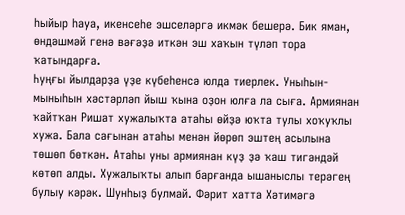һыйыр һауа, икенсеһе эшселәргә икмәк бешерә. Бик яман, өндәшмәй генә вәғәҙә иткән эш хаҡын түләп тора ҡатындарға.
Һуңғы йылдарҙа үҙе күбеһенсә юлда тиерлек. Уныһын-мыныһын хәстәрләп йыш ҡына оҙон юлға ла сыға. Армиянан ҡайтҡан Ришат хужалыҡта атаһы өйҙә юҡта тулы хоҡуҡлы хужа. Бала сағынан атаһы менән йөрөп эштең асылына төшөп бөткән. Атаһы уны армиянан күҙ ҙә ҡаш тигәндәй көтөп алды. Хужалыҡты алып барғанда ышаныслы терәгең булыу кәрәк. Шунһыҙ булмай. Фәрит хатта Хәтимәгә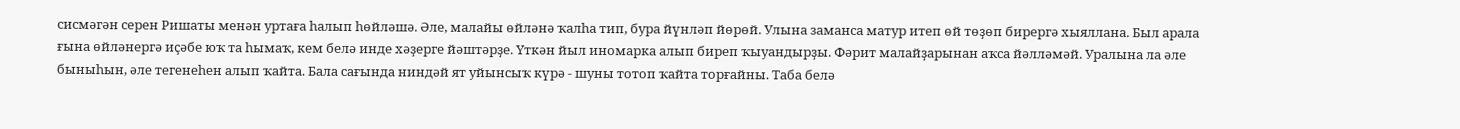сисмәгән серен Ришаты менән уртаға һалып һөйләшә. Әле, малайы өйләнә ҡалһа тип, бура йүнләп йөрөй. Улына заманса матур итеп өй төҙөп бирергә хыяллана. Был арала ғына өйләнергә иҫәбе юҡ та һымаҡ, кем белә инде хәҙерге йәштәрҙе. Үткән йыл иномарка алып биреп ҡыуандырҙы. Фәрит малайҙарынан аҡса йәлләмәй. Уралына ла әле быныһын, әле тегенеһен алып ҡайта. Бала сағында ниндәй ят уйынсыҡ күрә - шуны тотоп ҡайта торғайны. Таба белә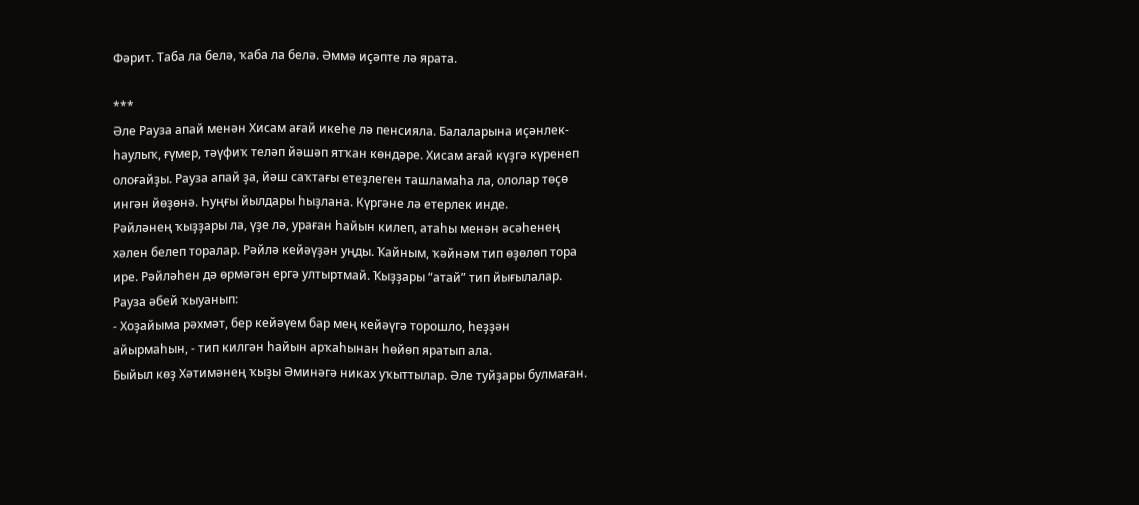Фәрит. Таба ла белә, ҡаба ла белә. Әммә иҫәпте лә ярата.

***
Әле Рауза апай менән Хисам ағай икеһе лә пенсияла. Балаларына иҫәнлек-һаулыҡ, ғүмер, тәүфиҡ теләп йәшәп ятҡан көндәре. Хисам ағай күҙгә күренеп олоғайҙы. Рауза апай ҙа, йәш саҡтағы етеҙлеген ташламаһа ла, ололар төҫө ингән йөҙөнә. Һуңғы йылдары һыҙлана. Күргәне лә етерлек инде.
Рәйләнең ҡыҙҙары ла, үҙе лә, ураған һайын килеп, атаһы менән әсәһенең хәлен белеп торалар. Рәйлә кейәүҙән уңды. Ҡайным, ҡәйнәм тип өҙөлөп тора ире. Рәйләһен дә өрмәгән ергә ултыртмай. Ҡыҙҙары “атай” тип йығылалар. Рауза әбей ҡыуанып:
- Хоҙайыма рәхмәт, бер кейәүем бар мең кейәүгә торошло, һеҙҙән айырмаһын, - тип килгән һайын арҡаһынан һөйөп яратып ала.
Быйыл көҙ Хәтимәнең ҡыҙы Әминәгә никах уҡыттылар. Әле туйҙары булмаған.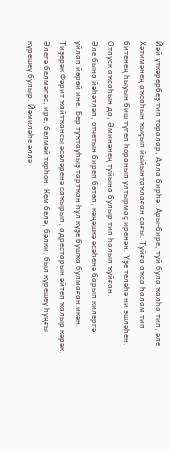Йәй үткәрербеҙ тип торалар, Алла бирһә. Ары-бире, туй була ҡалһа тип, әле Хәтимәнең аҡсаһын ҡыҫып йыйынтаҡлаған сағы. Туйға аҡса һалам тип битенең һыуын биш түгеп һоранып ултырмаҫ иренән. Үҙе теләһә ни эшләһен. Отпуск аҡсаһын да, Әминәнең туйына булыр тип һалып ҡуйған.
Әле бына йәһәтләп, отчетын биреп бөтөп, кәңәшкә әсәһенә барып килергә уйлап йөрөй ине. Бер туҡтауһыҙ тартҡан һул күҙе бушҡа булмаған икән. Тиҙерәк Фәрит ҡайтҡансы әсәләренә саҡырып, адрестарын әйтеп ҡалыр кәрәк. Әлегә белмәгәс, ире, белмәй торһон. Кем белә, бәлки, был күрешеү һуңғы күрешеү булыр. Йәмиләһе әллә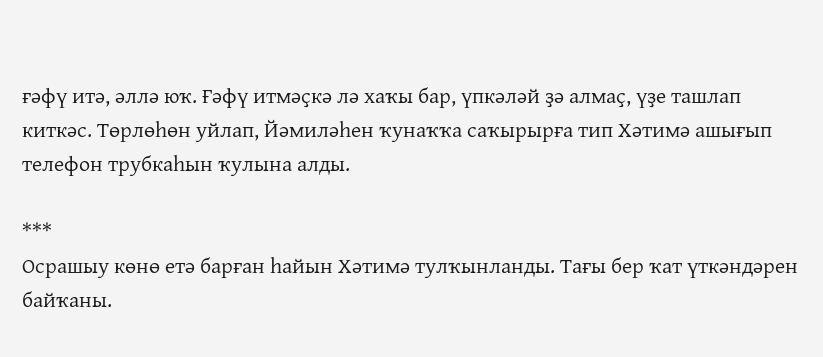ғәфү итә, әллә юҡ. Ғәфү итмәҫкә лә хаҡы бар, үпкәләй ҙә алмаҫ, үҙе ташлап киткәс. Төрлөһөн уйлап, Йәмиләһен ҡунаҡҡа саҡырырға тип Хәтимә ашығып телефон трубкаһын ҡулына алды.

***
Осрашыу көнө етә барған һайын Хәтимә тулҡынланды. Тағы бер ҡат үткәндәрен байҡаны.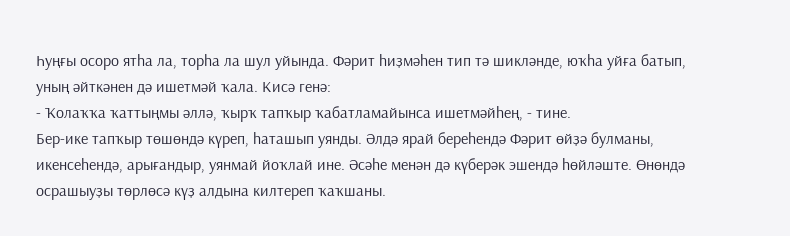Һуңғы осоро ятһа ла, торһа ла шул уйында. Фәрит һиҙмәһен тип тә шикләнде, юҡһа уйға батып, уның әйткәнен дә ишетмәй ҡала. Кисә генә:
- Ҡолаҡҡа ҡаттыңмы әллә, ҡырҡ тапҡыр ҡабатламайынса ишетмәйһең, - тине.
Бер-ике тапҡыр төшөндә күреп, һаташып уянды. Әлдә ярай береһендә Фәрит өйҙә булманы, икенсеһендә, арығандыр, уянмай йоҡлай ине. Әсәһе менән дә күберәк эшендә һөйләште. Өнөндә осрашыуҙы төрлөсә күҙ алдына килтереп ҡаҡшаны.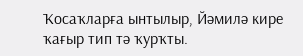Ҡосаҡларға ынтылыр, Йәмилә кире ҡағыр тип тә ҡурҡты.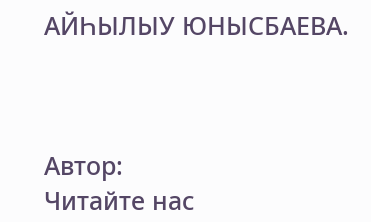АЙҺЫЛЫУ ЮНЫСБАЕВА.



Автор:
Читайте нас